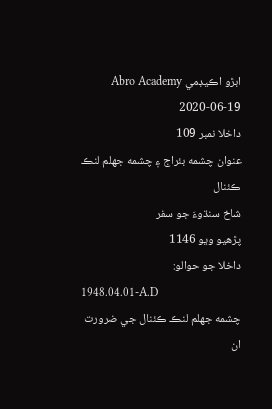ابڙو اڪيڊمي Abro Academy
2020-06-19
داخلا نمبر 109
عنوان چشمه بئراج ۽ چشمه جهلم لنڪ ڪئنال
شاخ سنڌوءَ جو سفر
پڙهيو ويو 1146
داخلا جو حوالو:
1948.04.01-A.D
چشمه جهلم لنڪ ڪئنال جي ضرورت ان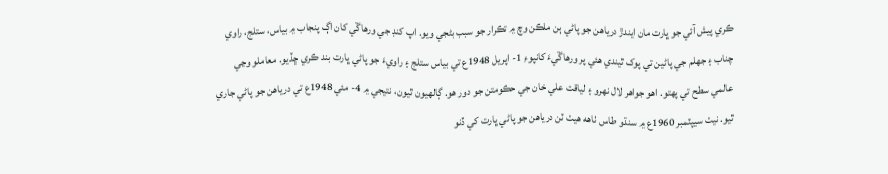ڪري پيش آئي جو ڀارت مان ايندڙ درياهن جو پاڻي ٻن ملڪن وچ ۾ تڪرار جو سبب بڻجي ويو. اپ کنڊ جي ورهاڱي کان اڳ پنجاب ۾ بياس، ستلج، راوي چناب ۽ جهلم جي پاڻين تي پوک ٿيندي هئي پر ورهاڱيءَ کانپوءِ 1- اپريل 1948ع تي بياس ستلج ۽ راويءَ جو پاڻي ڀارت بند ڪري ڇڏيو. معاملو وڃي عالمي سطح تي پهتو. اهو جواهر لال نهرو ۽ لياقت علي خان جي حڪومتن جو دور هو. ڳالهيون ٿيون، نتيجي ۾ 4- مئي 1948ع تي درياهن جو پاڻي جاري ٿيو. نيٺ سيپٽمبر 1960ع ۾ سنڌو طاس ٺاهه هيٺ ٽن درياهن جو پاڻي ڀارت کي ڏنو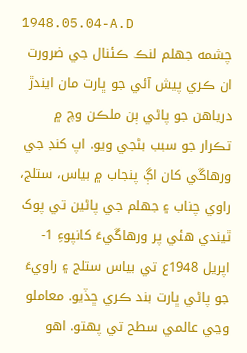1948.05.04-A.D
چشمه جهلم لنڪ ڪئنال جي ضرورت ان ڪري پيش آئي جو ڀارت مان ايندڙ درياهن جو پاڻي ٻن ملڪن وچ ۾ تڪرار جو سبب بڻجي ويو. اپ کنڊ جي ورهاڱي کان اڳ پنجاب ۾ بياس، ستلج، راوي چناب ۽ جهلم جي پاڻين تي پوک ٿيندي هئي پر ورهاڱيءَ کانپوءِ 1- اپريل 1948ع تي بياس ستلج ۽ راويءَ جو پاڻي ڀارت بند ڪري ڇڏيو. معاملو وڃي عالمي سطح تي پهتو. اهو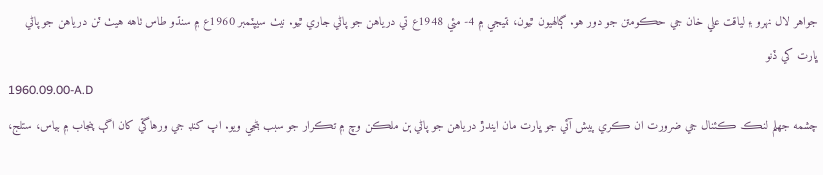جواهر لال نهرو ۽ لياقت علي خان جي حڪومتن جو دور هو. ڳالهيون ٿيون، نتيجي ۾ 4- مئي 1948ع تي درياهن جو پاڻي جاري ٿيو. نيٺ سيپٽمبر 1960ع ۾ سنڌو طاس ٺاهه هيٺ ٽن درياهن جو پاڻي ڀارت کي ڏنو
1960.09.00-A.D
چشمه جهلم لنڪ ڪئنال جي ضرورت ان ڪري پيش آئي جو ڀارت مان ايندڙ درياهن جو پاڻي ٻن ملڪن وچ ۾ تڪرار جو سبب بڻجي ويو. اپ کنڊ جي ورهاڱي کان اڳ پنجاب ۾ بياس، ستلج،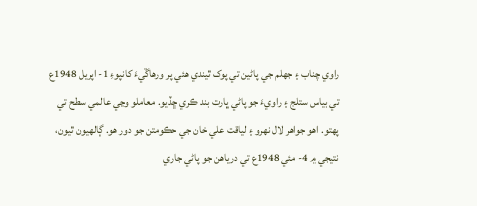راوي چناب ۽ جهلم جي پاڻين تي پوک ٿيندي هئي پر ورهاڱيءَ کانپوءِ 1- اپريل 1948ع تي بياس ستلج ۽ راويءَ جو پاڻي ڀارت بند ڪري ڇڏيو. معاملو وڃي عالمي سطح تي پهتو. اهو جواهر لال نهرو ۽ لياقت علي خان جي حڪومتن جو دور هو. ڳالهيون ٿيون، نتيجي ۾ 4- مئي 1948ع تي درياهن جو پاڻي جاري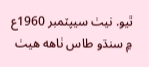ٿيو. نيٺ سيپٽمبر 1960ع ۾ سنڌو طاس ٺاهه هيٺ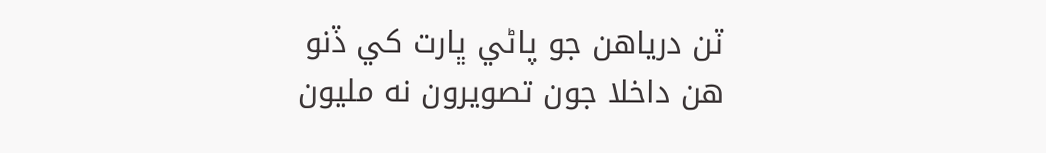ٽن درياهن جو پاڻي ڀارت کي ڏنو
هن داخلا جون تصويرون نه مليون